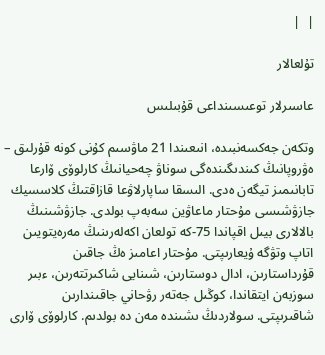|  |

تۇلعالار

عاسىرلار توعىسىنداعى قۇبىلىس

وتكەن جەكسەنبىدە، انىعىندا 21 ماۋسىم كۇنى كونە قۇرلىق – ەۋروپانىڭ كىندىگىندەگى سوناۋ چەحيانىڭ كارلوۆى ۆارعا تابانىمىز تيگەن ەدى. الىسقا ساپارلاۋعا قازاقتىڭ كلاسسيك جازۋشىسى مۇحتار ماعاۋين سەبەپ بولدى. جازۋشىنىڭ بالالارى بيىل اقپاندا 75-كە تولعان اكەلەرىنىڭ مەرەيتويىن اتاپ وتۋگە ۇيعارىپتى. مۇحتار اعامىز ەڭ جاقىن قۇرداستارىن، ادال دوستارىن، شىنايى شاكىرتتەرىن، ءبىر سوزبەن ايتقاندا، كوڭىل جەتەر رۋحاني جاقىندارىن شاقىرىپتى. سولاردىڭ ىشىندە مەن دە بولدىم. كارلوۆى ۆارى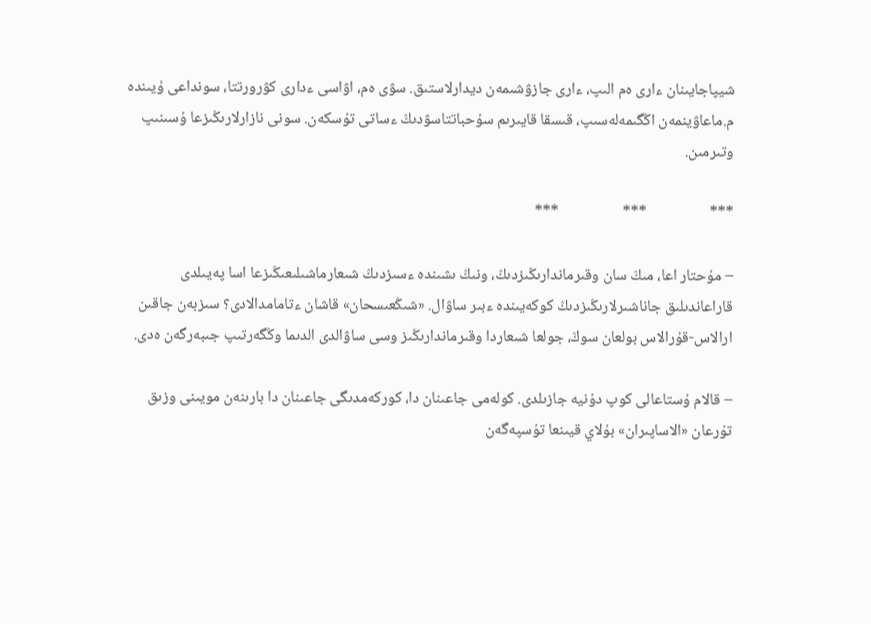شيپاجايىنان ءارى ەم الىپ، ءارى جازۋشىمەن ديدارلاستىق. سۋى ەم، اۋاسى ءدارى كۋرورتتا، سونداعى ۇيىندە م.ماعاۋينمەن اڭگىمەلەسىپ، قىسقا قايىرىم سۇحباتتاسۋدىڭ ءساتى تۇسكەن. سونى نازارلارىڭىزعا ۇسىنىپ وتىرمىن.

***                  ***                  ***

– مۇحتار اعا، مىڭ سان وقىرماندارىڭىزدىڭ، ونىڭ ىشىندە ءسىزدىڭ شىعارماشىلىعىڭىزعا اسا پەيىلدى قاراعاندىلىق جاناشىرلارىڭىزدىڭ كوكەيىندە ءبىر ساۋال. «شىڭعىسحان» قاشان ءتامامدالادى؟ سىزبەن جاقىن ارالاس-قۇرالاس بولعان سوڭ، جولعا شىعاردا وقىرماندارىڭىز وسى ساۋالدى الدىما وڭگەرتىپ جىبەرگەن ەدى.

– قالام ۇستاعالى كوپ دۇنيە جازىلدى. كولەمى جاعىنان دا، كوركەمدىگى جاعىنان دا بارىنەن مويىنى وزىق تۇرعان «الاساپىران» بۇلاي قيىنعا تۇسپەگەن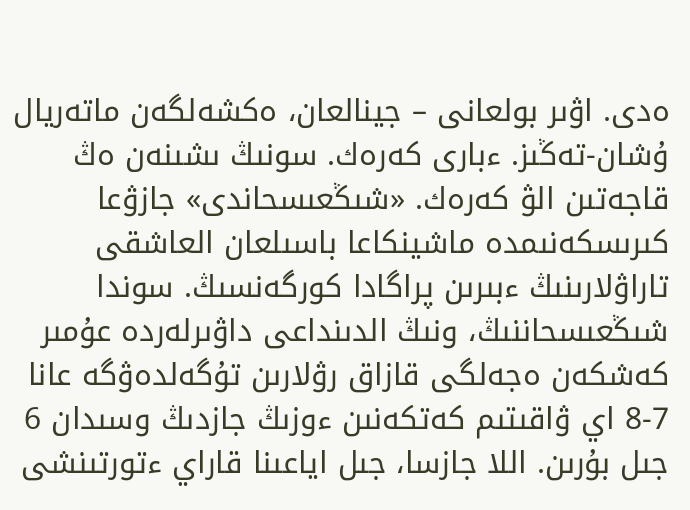ەدى. اۋىر بولعانى – جينالعان، ەكشەلگەن ماتەريال ۇشان-تەڭىز. ءبارى كەرەك. سونىڭ ىشىنەن ەڭ قاجەتىن الۋ كەرەك. «شىڭعىسحاندى» جازۋعا كىرىسكەنىمدە ماشينكاعا باسىلعان العاشقى تاراۋلارىنىڭ ءبىرىن پراگادا كورگەنسىڭ. سوندا شىڭعىسحاننىڭ، ونىڭ الدىنداعى داۋىرلەردە عۇمىر كەشكەن ەجەلگى قازاق رۋلارىن تۇگەلدەۋگە عانا 7-8 اي ۋاقىتىم كەتكەنىن ءوزىڭ جازدىڭ وسىدان 6 جىل بۇرىن. اللا جازسا، جىل اياعىنا قاراي ءتورتىنشى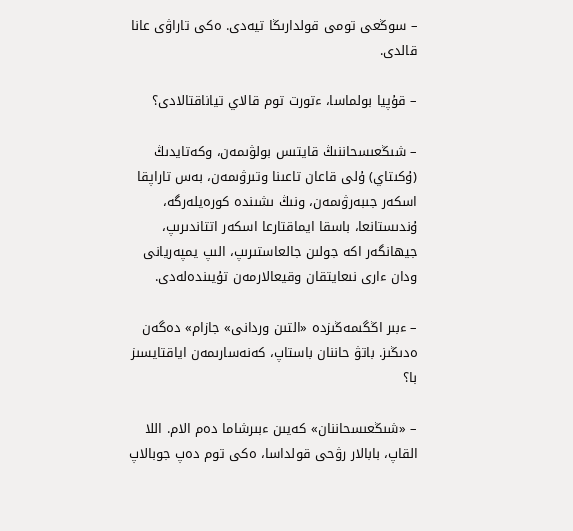– سوڭعى تومى قولدارىڭا تيەدى. ەكى تاراۋى عانا قالدى.

– قۇپيا بولماسا، ءتورت توم قالاي تياناقتالادى؟

– شىڭعىسحاننىڭ قايتىس بولۋىمەن، وكەتايدىڭ (ۇكىتاي) ۇلى قاعان تاعىنا وتىرۋىمەن، بەس تاراپقا اسكەر جىبەرۋىمەن، ونىڭ ىشىندە كورەيلەرگە، ۇندىستانعا، باسقا ايماقتارعا اسكەر اتتاندىرىپ، جيھانگەر اكە جولىن جالعاستىرىپ، الىپ يمپەريانى ودان ءارى نىعايتقان وقيعالارمەن تۇيىندەلەدى.

– ءبىر اڭگىمەڭىزدە «التىن وردانى» جازام» دەگەن ەدىڭىز. باتۋ حاننان باستاپ، كەنەسارىمەن اياقتايسىز با؟

– «شىڭعىسحاننان» كەيىن ءبىرشاما دەم الام. اللا القاپ، بابالار رۋحى قولداسا، ەكى توم دەپ جوبالاپ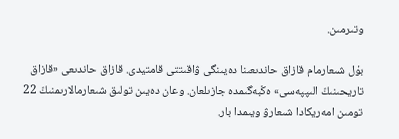وتىرمىن.

بۇل شىعارمام قازاق حاندىعىنا دەيىنگى ۋاقىتتى قامتيدى. قازاق حاندىعى «قازاق تاريحىنىڭ الىپپەسى» ەڭبەگىمدە جازىلعان. وعان دەيىن تولىق شىعارمالارىمنىڭ 22 تومىن امەريكادا شىعارۋ ويىمدا بار.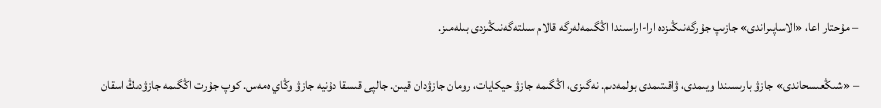– مۇحتار اعا، «الاساپىراندى» جازىپ جۇرگەنىڭىزدە ارا-اراسىندا اڭگىمەلەرگە قالام سىلتەگەنىڭىزدى بىلەمىز.

– «شىڭعىسحاندى» جازۋ بارىسىندا ويىمدى، ۋاقىتىمدى بولمەدىم. نەگىزى، اڭگىمە جازۋ حيكايات، رومان جازۋدان قيىن. جالپى قىسقا دۇنيە جازۋ وڭاي ەمەس. كوپ جۇرت اڭگىمە جازۋدىڭ اسقان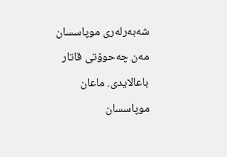شەبەرلەرى موپاسسان مەن چەحوۆتى قاتار باعالايدى. ماعان موپاسسان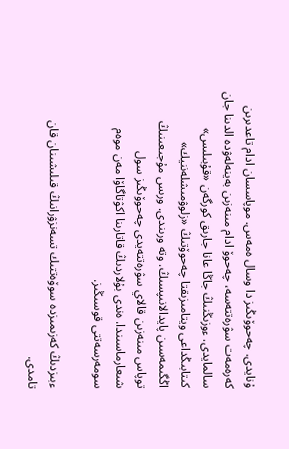ۇنايدى. چەحوۆىڭىز دا وسال ەمەس. موپاسسان ادام تاعدىرىن كەرەمەت سۋرەتتەسە، چەحوۆ ادام مىنەزىن بەينەلەۋدە الدىنا جان سالمايدى. ءوزىڭنىڭ جاڭا عانا جارىق كورگەن «قۇبىلىس» كىتابىڭداعى ويتامىزىقتا چەحوۆتىڭ «زلوۋمىشلەننيك» اڭگىمەسىن پايدالانىپسىڭ. وتە ورىندى. ورىس مۇجىعىنىڭ توپاس مىنەزىن قالاي سۋرەتتەيدى چەحوۆىڭىز سول شىعارماسىندا. ەندى بۇلاردىڭ قاتارىنا اكۋتاگاۆا مەن موەم سومەرسەتتى قوسىڭىز.

ءبىزدىڭ كەزىمىزدە سوۆەتتىك تسەنزۋرانىڭ قىلىشىنان قان تامدى.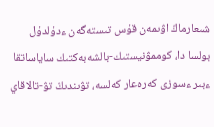شىعارماڭ اۋىمەن قۇس تىستەگەن ءدۇلدۇل بولسا دا، كوممۋنيستىك-بالشەبەكتىك ساياساتقا ءبىر ءسوزى كەرەعار كەلسە، تۋىندىڭ تۋ-تالاقاي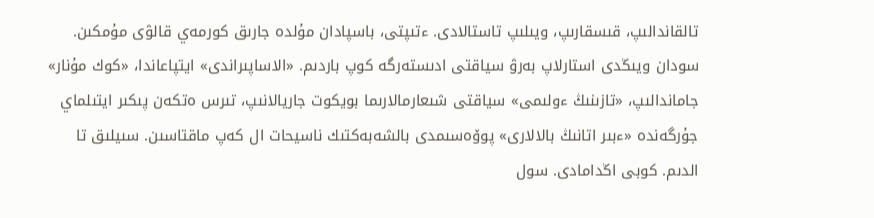تالقاندالىپ، قىسقارىپ، ويىلىپ تاستالادى. ءتىپتى، باسپادان مۇلدە جارىق كورمەي قالۋى مۇمكىن. سودان ويىڭدى استارلاپ بەرۋ سياقتى ادىستەرگە كوپ باردىم. «الاساپىراندى» ايتپاعاندا، «كوك مۇنار» جاماندالىپ، «تازىنىڭ ءولىمى» سياقتى شىعارمالارىما بويكوت جاريالانىپ، تىرس ەتكەن پىكىر ايتىلماي جۇرگەندە «ءبىر اتانىڭ بالالارى» پوۆەسىمدى بالشەبەكتىك ناسيحات ال كەپ ماقتاسىن. سىيلىق تا الدىم. كوبى اڭدامادى. سول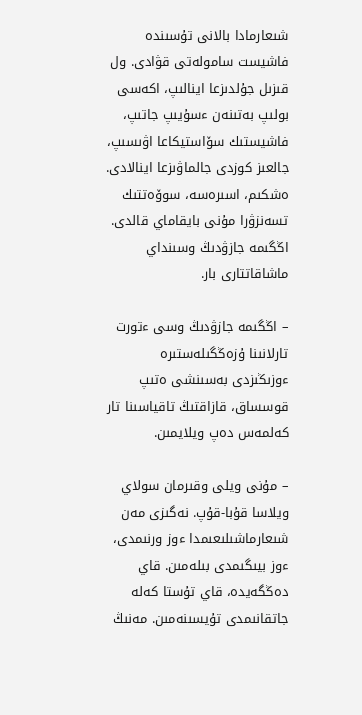شىعارمادا بالانى تۇسىندە فاشيست سامولەتى قۋادى. ول قىزىل جۇلدىزعا اينالىپ، اكەسى بولىپ بەتىنەن ءسۇيىپ جاتىپ، فاشيستىك سۆاستيكاعا اۋىسىپ، جالعىز كوزدى جالماۋىزعا اينالادى. ەشكىم، اسىرەسە، سوۆەتتىك تسەنزۋرا مۇنى بايقاماي قالدى. اڭگىمە جازۋدىڭ وسىنداي ماشاقاتتارى بار.

– اڭگىمە جازۋدىڭ وسى ءتورت تارلانىنا ۇزەڭگىلەستىرە ءوزىڭىزدى بەسىنشى ەتىپ قوسساق، قازاقتىڭ تاقياسىنا تار كەلمەس دەپ ويلايمىن.

– مۇنى ويلى وقىرمان سولاي ويلاسا قۇبا-قۇپ. نەگىزى مەن شىعارماشىلىعىمدا ءوز ورنىمدى، ءوز بيىگىمدى بىلەمىن. قاي دەڭگەيدە، قاي تۇستا كەلە جاتقانىمدى تۇيسىنەمىن. مەنىڭ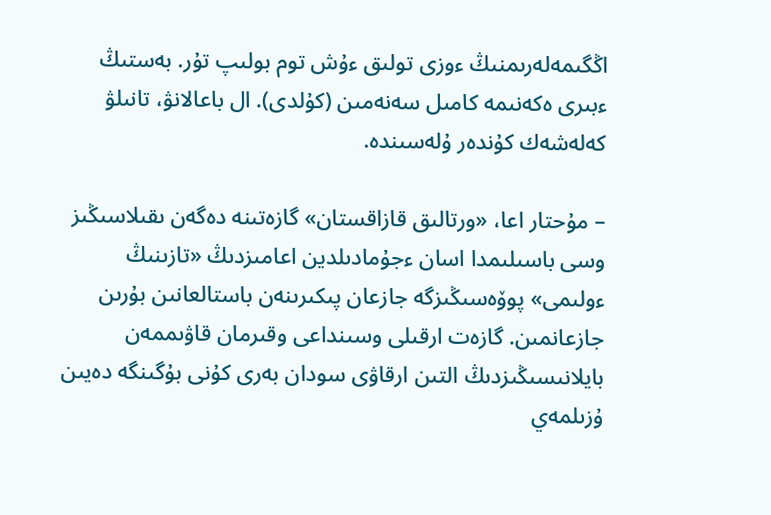اڭگىمەلەرىمنىڭ ءوزى تولىق ءۇش توم بولىپ تۇر. بەستىڭ ءبىرى ەكەنىمە كامىل سەنەمىن (كۇلدى). ال باعالانۋ، تانىلۋ كەلەشەك كۇندەر ۇلەسىندە.

– مۇحتار اعا، «ورتالىق قازاقستان» گازەتىنە دەگەن ىقىلاسىڭىز وسى باسىلىمدا اسان ءجۇمادىلدين اعامىزدىڭ «تازىنىڭ ءولىمى» پوۆەسىڭىزگە جازعان پىكىرىنەن باستالعانىن بۇرىن جازعانمىن. گازەت ارقىلى وسىنداعى وقىرمان قاۋىممەن بايلانىسىڭىزدىڭ التىن ارقاۋى سودان بەرى كۇنى بۇگىنگە دەيىن ۇزىلمەي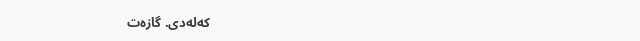كەلەدى. گازەت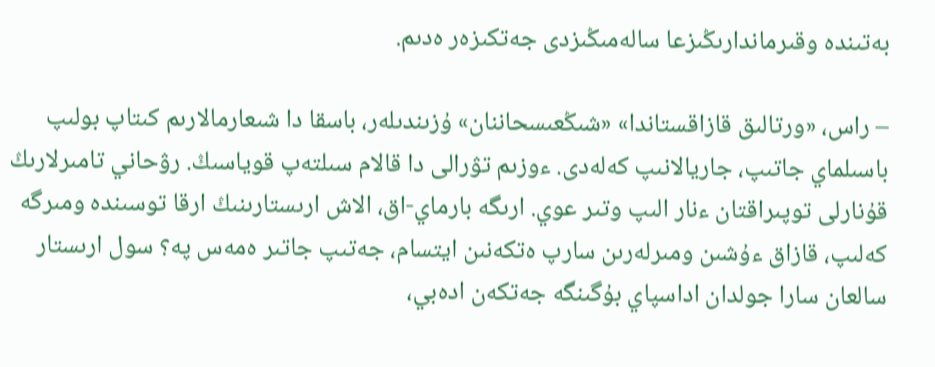بەتىندە وقىرماندارىڭىزعا سالەمىڭىزدى جەتكىزەر ەدىم.

– راس، «ورتالىق قازاقستاندا» «شىڭعىسحاننان» ۇزىندىلەر، باسقا دا شىعارمالارىم كىتاپ بولىپ باسىلماي جاتىپ، جاريالانىپ كەلەدى. ءوزىم تۋرالى دا قالام سىلتەپ قوياسىڭ. رۋحاني تامىرلارىڭ قۇنارلى توپىراقتان ءنار الىپ وتىر عوي. ارىگە بارماي-اق، الاش ارىستارىنىڭ ارقا توسىندە ومىرگە كەلىپ، قازاق ءۇشىن ومىرلەرىن سارپ ەتكەنىن ايتسام، جەتىپ جاتىر ەمەس پە؟ سول ارىستار سالعان سارا جولدان اداسپاي بۇگىنگە جەتكەن ادەبي،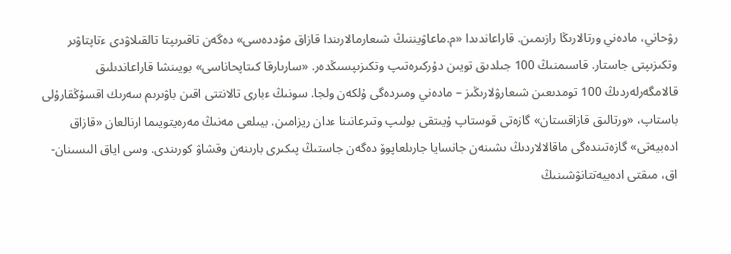رۋحاني، مادەني ورتالارىڭا رازىمىن. قاراعاندىدا «م.ماعاۋيننىڭ شىعارمالارىندا قازاق مۇددەسى» دەگەن تاقىرىپتا تالقىلاۋدى ءتاپتاۋىر وتكىزىپتى جاستار. قاسىمنىڭ 100 جىلدىق تويىن دۇركىرەتىپ وتكىزىپسىڭدەر. «سارىارقا كىتاپحاناسى» بويىنشا قاراعاندىلىق قالامگەرلەردىڭ 100 تومدىعىن شىعارۋلارىڭىز – مادەني ومىردەگى ۇلكەن ولجا. سونىڭ ءبارى تالانتتى اقىن باۋىرىم سەرىك اقسۇڭقارۇلى باستاپ، «ورتالىق قازاقستان» گازەتى قوستاپ ۇيىتقى بولىپ وتىرعانىنا ءدان ريزامىن. بيىلعى مەنىڭ مەرەيتويىما ارنالعان «قازاق ادەبيەتى» گازەتىندەگى ماقالالاردىڭ ىشىنەن جانسايا جارىلعاپوۆ دەگەن جاستىڭ پىكىرى بارىنەن وقشاۋ كورىندى. وسى اياق الىسىنان-اق، مىقتى ادەبيەتتانۋشىنىڭ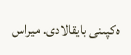ەكپىنى بايقالادى. ميراس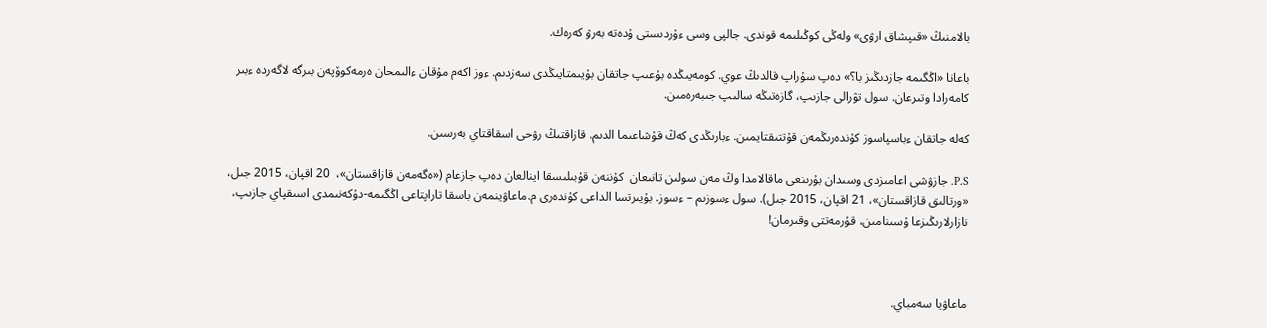بالامنىڭ «قىپشاق ارۋى» ولەڭى كوڭىلىمە قوندى. جالپى وسى ءۇردىستى ۇدەتە بەرۋ كەرەك.

باعانا «اڭگىمە جازدىڭىز با؟» دەپ سۇراپ قالدىڭ عوي. كومەيىڭدە بۇعىپ جاتقان بۇيىمتايىڭدى سەزدىم. ءوز اكەم مۇقان ءالىمحان ەرمەكوۆپەن بىرگە لاگەردە ءبىر كامەرادا وتىرعان. سول تۋرالى جازىپ، گازەتىڭە سالىپ جىبەرەمىن.

كەلە جاتقان ءباسپاسوز كۇندەرىڭمەن قۇتتىقتايمىن. ءبارىڭدى كەڭ قۇشاعىما الدىم. قازاقتىڭ رۋحى اسقاقتاي بەرسىن.

P.S. جازۋشى اعامىزدى وسىدان بۇرىنعى ماقالامدا وڭ مەن سولىن تانىعان  كۇننەن قۇبىلىسقا اينالعان دەپ جازعام («ەگەمەن قازاقستان»،  20 اقپان، 2015 جىل، «ورتالىق قازاقستان»، 21 اقپان، 2015 جىل). سول ءسوزىم – ءسوز. بۇيىرتسا الداعى كۇندەرى م.ماعاۋينمەن باسقا تاراپتاعى اڭگىمە-دۇكەنىمدى اسىقپاي جازىپ، نازارلارىڭىزعا ۇسىنامىن، قۇرمەتتى وقىرمان!



ماعاۋيا سەمباي.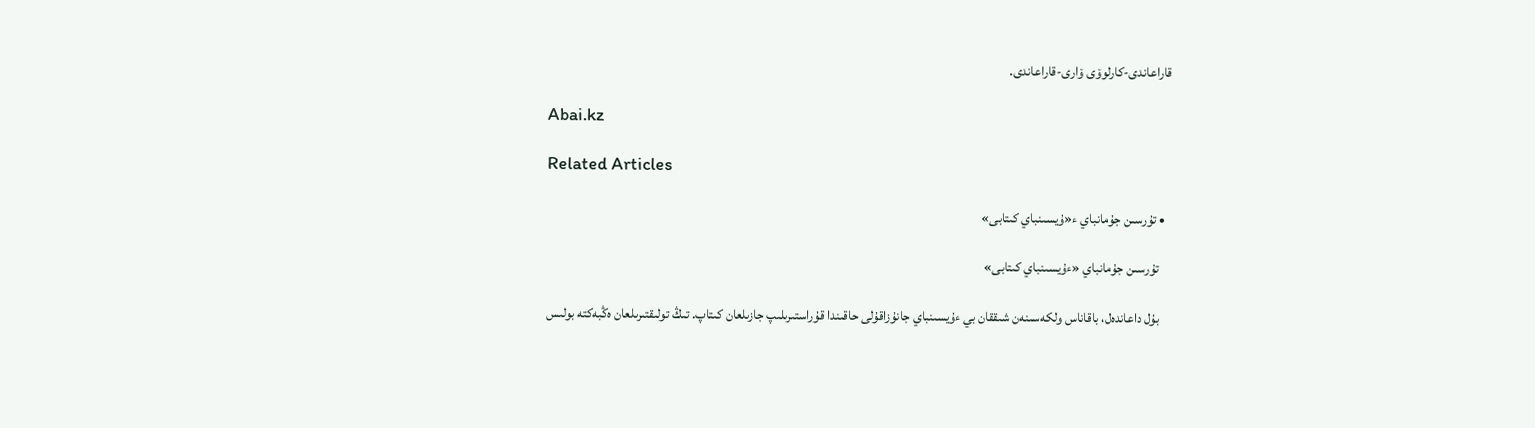قاراعاندى-كارلوۆى ۆارى-قاراعاندى.

Abai.kz

Related Articles

  • تۇرسىن جۇمانباي ء«ۇيسىنباي كىتابى»

    تۇرسىن جۇمانباي «ءۇيسىنباي كىتابى»

    بۇل داعاندەل، باقاناس ولكەسىنەن شىققان بي ءۇيسىنباي جانۇزاقۇلى حاقىندا قۇراستىرىلىپ جازىلعان كىتاپ. تىڭ تولىقتىرىلعان ەڭبەكتە بولىس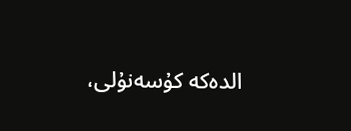الدەكە كۇسەنۇلى،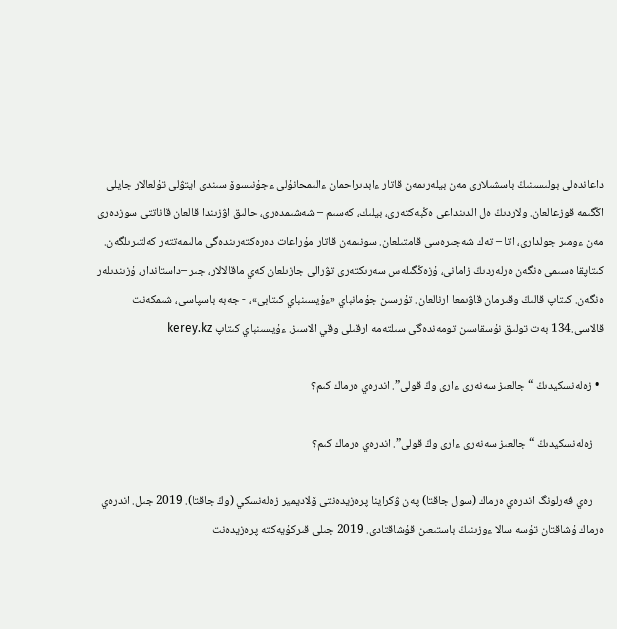داعاندەلى بولىسىنىڭ باسشىلارى مەن بيلەرىمەن قاتار ءابدىراحمان ءالىمحانۇلى ءجۇنىسوۆ سىندى ايتۋلى تۇلعالار جايلى اڭگىمە قوزعالعان. ولاردىڭ ەل الدىنداعى ەڭبەكتەرى، بيلىك، كەسىم – شەشىمدەرى، حالىق اۋزىندا قالعان قاناتتى سوزدەرى مەن ءومىر جولدارى، اتا – تەك شەجىرەسى قامتىلعان. سونىمەن قاتار مۇراعات دەرەكتەرىندەگى مالىمەتتەر كەلتىرىلگەن. كىتاپقا ەسىمى ەنگەن ەرلەردىڭ زامانى، ۇزەڭگىلەس سەرىكتەرى تۋرالى جازىلعان كەي ماقالالار، جىر –داستاندار، ۇزىندىلەر ەنگەن. كىتاپ قالىڭ وقىرمان قاۋىمعا ارنالعان. تۇرسىن جۇمانباي «ءۇيسىنباي كىتابى»، - جەبە باسپاسى، شىمكەنت قالاسى.134 بەت تولىق نۇسقاسىن تومەندەگى سىلتەمە ارقىلى وقي الاسىز. ءۇيسىنباي كىتاپ kerey.kz

  • زەلەنسكيدىڭ “جالعىز سەنەرى ءارى وڭ قولى”. اندرەي ەرماك كىم؟

    زەلەنسكيدىڭ “جالعىز سەنەرى ءارى وڭ قولى”. اندرەي ەرماك كىم؟

    رەي فەرلونگ اندرەي ەرماك (سول جاقتا) پەن ۋكراينا پرەزيدەنتى ۆلاديمير زەلەنسكي (وڭ جاقتا). 2019 جىل. اندرەي ەرماك ۇشاقتان تۇسە سالا ءوزىنىڭ باستىعىن قۇشاقتادى. 2019 جىلى قىركۇيەكتە پرەزيدەنت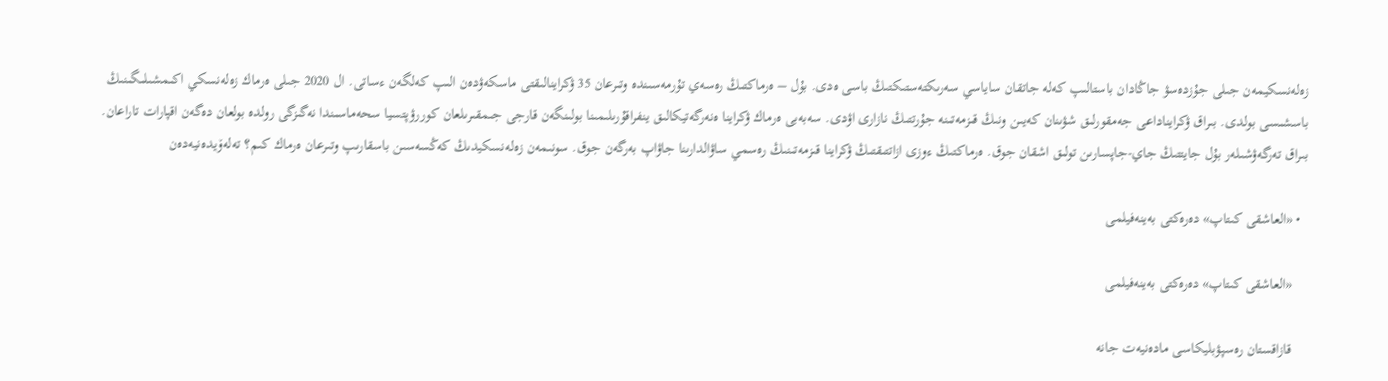زەلەنسكيمەن جىلى جۇزدەسۋ جاڭادان باستالىپ كەلە جاتقان ساياسي سەرىكتەستىكتىڭ باسى ەدى. بۇل – ەرماكتىڭ رەسەي تۇرمەسىندە وتىرعان 35 ۋكراينالىقتى ماسكەۋدەن الىپ كەلگەن ءساتى. ال 2020 جىلى ەرماك زەلەنسكي اكىمشىلىگىنىڭ باسشىسى بولدى. بىراق ۋكرايناداعى جەمقورلىق شۋىنان كەيىن ونىڭ قىزمەتىنە جۇرتتىڭ نازارى اۋدى. سەبەبى ەرماك ۋكراينا ەنەرگەتيكالىق ينفراقۇرىلىمىنا بولىنگەن قارجى جىمقىرىلعان كوررۋپتسيا سحەماسىندا نەگىزگى رولدە بولعان دەگەن اقپارات تاراعان. بىراق تەرگەۋشىلەر بۇل جايتتىڭ جاي-جاپسارىن تولىق اشقان جوق. ەرماكتىڭ ءوزى ازاتتىقتىڭ ۋكراينا قىزمەتىنىڭ رەسمي ساۋالدارىنا جاۋاپ بەرگەن جوق. سونىمەن زەلەنسكيدىڭ كەڭسەسىن باسقارىپ وتىرعان ەرماك كىم؟ تەلەۆيدەنيەدەن

  • «العاشقى كىتاپ» دەرەكتى بەينەفيلمى

    «العاشقى كىتاپ» دەرەكتى بەينەفيلمى

    قازاقستان رەسپۋبليكاسى مادەنيەت جانە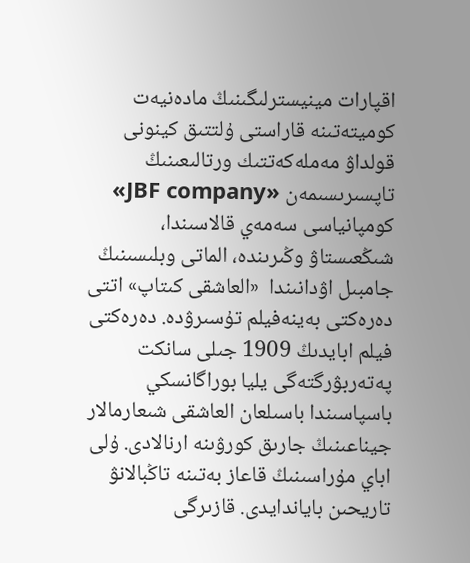اقپارات مينيسترلىگىنىڭ مادەنيەت كوميتەتىنە قاراستى ۇلتتىق كينونى قولداۋ مەملەكەتتىك ورتالىعىنىڭ تاپسىرىسىمەن «JBF company» كومپانياسى سەمەي قالاسىندا، شىڭعىستاۋ وڭىرىندە، الماتى وبلىسىنىڭ جامبىل اۋدانىندا  «العاشقى كىتاپ» اتتى دەرەكتى بەينەفيلم تۇسىرۋدە. دەرەكتى فيلم ابايدىڭ 1909 جىلى سانكت پەتەربۋرگتەگى يليا بوراگانسكي باسپاسىندا باسىلعان العاشقى شىعارمالار جيناعىنىڭ جارىق كورۋىنە ارنالادى. ۇلى اباي مۇراسىنىڭ قاعاز بەتىنە تاڭبالانۋ تاريحىن باياندايدى. قازىرگى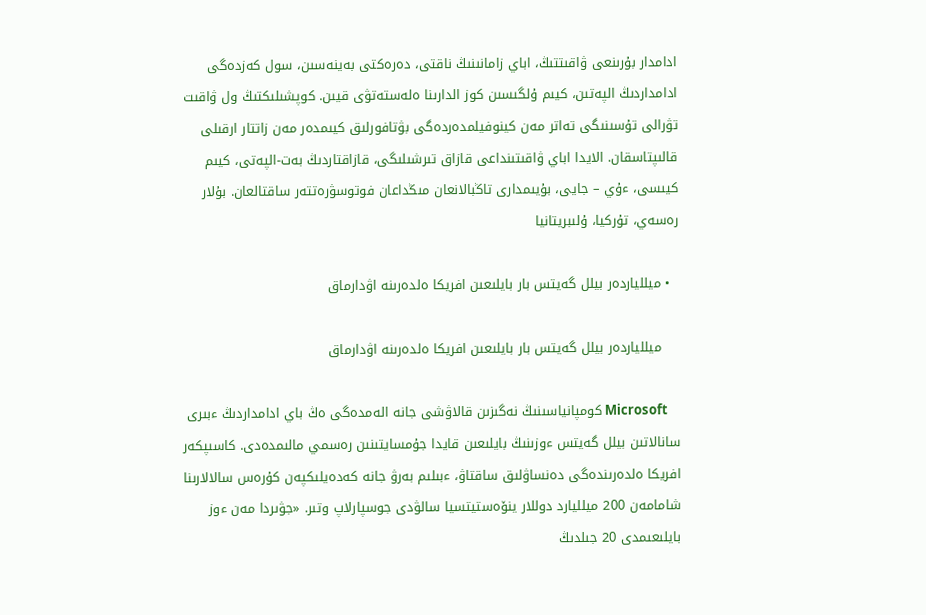ادامدار بۇرىنعى ۋاقىتتىڭ، اباي زامانىنىڭ ناقتى، دەرەكتى بەينەسىن، سول كەزدەگى ادامداردىڭ الپەتىن، كيىم ۇلگىسىن كوز الدارىنا ەلەستەتۋى قيىن. كوپشىلىكتىڭ ول ۋاقىت تۋرالى تۇسىنىگى تەاتر مەن كينوفيلمدەردەگى بۋتافورلىق كيىمدەر مەن زاتتار ارقىلى قالىپتاسقان. الايدا اباي ۋاقىتىنداعى قازاق تىرشىلىگى، قازاقتاردىڭ بەت-الپەتى، كيىم كيىسى، ءۇي – جايى، بۇيىمدارى تاڭبالانعان مىڭداعان فوتوسۋرەتتەر ساقتالعان. بۇلار رەسەي، تۇركيا، ۇلىبريتانيا

  • ميللياردەر بيلل گەيتس بار بايلىعىن افريكا ەلدەرىنە اۋدارماق

    ميللياردەر بيلل گەيتس بار بايلىعىن افريكا ەلدەرىنە اۋدارماق

    Microsoft كومپانياسىنىڭ نەگىزىن قالاۋشى جانە الەمدەگى ەڭ باي ادامداردىڭ ءبىرى سانالاتىن بيلل گەيتس ءوزىنىڭ بايلىعىن قايدا جۇمسايتىنىن رەسمي مالىمدەدى. كاسىپكەر افريكا ەلدەرىندەگى دەنساۋلىق ساقتاۋ، ءبىلىم بەرۋ جانە كەدەيلىكپەن كۇرەس سالالارىنا شامامەن 200 ميلليارد دوللار ينۆەستيتسيا سالۋدى جوسپارلاپ وتىر. «جۋىردا مەن ءوز بايلىعىمدى 20 جىلدىڭ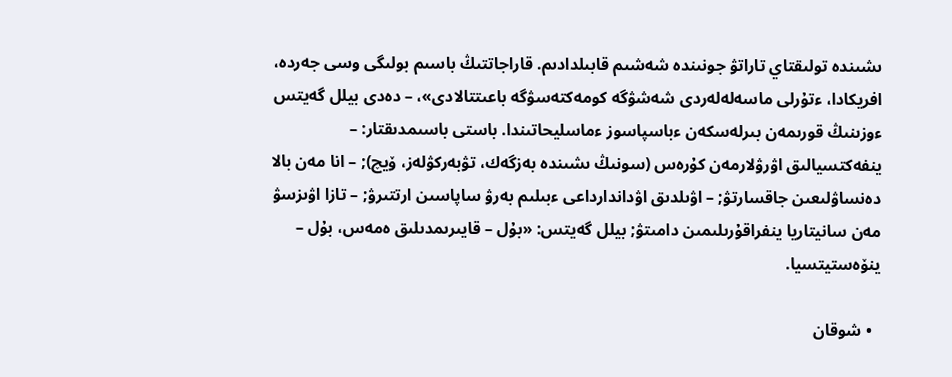ىشىندە تولىقتاي تاراتۋ جونىندە شەشىم قابىلدادىم. قاراجاتتىڭ باسىم بولىگى وسى جەردە، افريكادا، ءتۇرلى ماسەلەلەردى شەشۋگە كومەكتەسۋگە باعىتتالادى»، – دەدى بيلل گەيتس ءوزىنىڭ قورىمەن بىرلەسكەن ءباسپاسوز ءماسليحاتىندا. باستى باسىمدىقتار: – ينفەكتسيالىق اۋرۋلارمەن كۇرەس (سونىڭ ىشىندە بەزگەك، تۋبەركۋلەز، ۆيچ); – انا مەن بالا دەنساۋلىعىن جاقسارتۋ; – اۋىلدىق اۋداندارداعى ءبىلىم بەرۋ ساپاسىن ارتتىرۋ; – تازا اۋىزسۋ مەن سانيتاريا ينفراقۇرىلىمىن دامىتۋ; بيلل گەيتس: «بۇل – قايىرىمدىلىق ەمەس، بۇل – ينۆەستيتسيا.

  • شوقان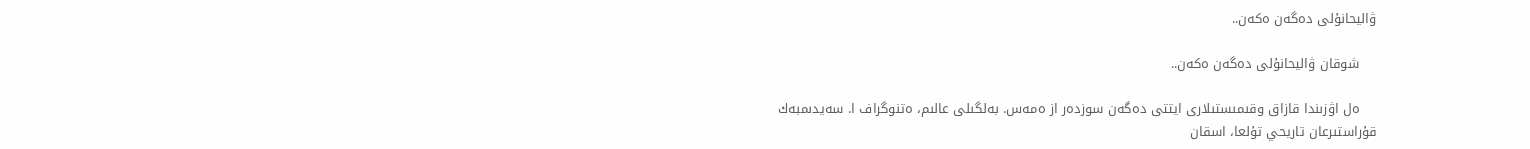ۋاليحانۇلى دەگەن ەكەن..

    شوقان ۋاليحانۇلى دەگەن ەكەن..

    ەل اۋزىندا قازاق وقىمىستىلارى ايتتى دەگەن سوزدەر از ەمەس. بەلگىلى عالىم، ەتنوگراف ا. سەيدىمبەك قۇراستىرعان تاريحي تۇلعا، اسقان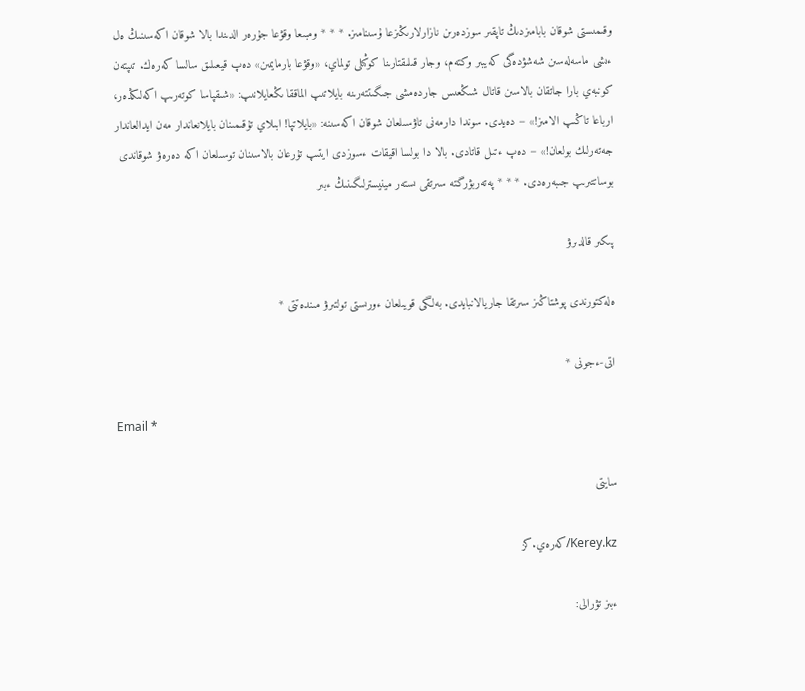وقىمىستى شوقان بابامىزدىڭ تاپقىر سوزدەرىن نازارلارىڭىزعا ۇسىنامىز. * * * ومبىعا وقۋعا جۇرەر الدىندا بالا شوقان اكەسىنىڭ ەل ءىشى ماسەلەسىن شەشۋدەگى كەيبىر وكتەم، وجار قىلىقتارىنا كوڭىلى تولماي، «وقۋعا بارمايمىن» دەپ قيعىلىق سالسا كەرەك. تىپتەن كونبەي بارا جاتقان بالاسىن قاتال شىڭعىس جاردەمشى جىگىتتەرىنە بايلاتىپ الماققا ىڭعايلانىپ: «شىقپاسا كوتەرىپ اكەلىڭدەر، ارباعا تاڭىپ الامىز!» − دەيدى. سوندا دارمەنى تاۋسىلعان شوقان اكەسىنە: «بايلاتپا! ابىلاي تۇقىمىنان بايلانعاندار مەن ايدالعاندار جەتەرلىك بولعان!» − دەپ ءتىل قاتادى. بالا دا بولسا اقيقات ءسوزدى ايتىپ تۇرعان بالاسىنان توسىلعان اكە دەرەۋ شوقاندى بوساتتىرىپ جىبەرەدى. * * * پەتەربۋرگتە سىرتقى ىستەر مينيسترلىگىنىڭ ءبىر

پىكىر قالدىرۋ

ەلەكتورندى پوشتاڭىز سىرتقا جاريالانبايدى. بەلگى قويىلعان ءورىستى تولتىرۋ مىندەتتى *

اتى-ءجونى *

Email *

سايتى

Kerey.kz/كەرەي.كز

ءبىز تۋرالى: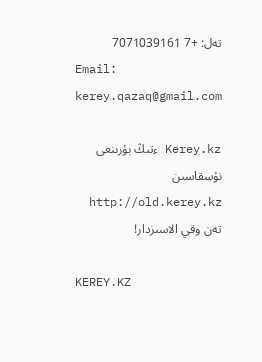تەل: +7 7071039161
Email: kerey.qazaq@gmail.com

Kerey.kz ءتىڭ بۇرىنعى نۇسقاسىن http://old.kerey.kz تەن وقي الاسىزدار!

KEREY.KZ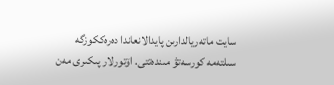سايت ماتەريالدارىن پايدالانعاندا دەرەككوزگە سىلتەمە كورسەتۋ مىندەتتى. اۆتورلار پىكىرى مەن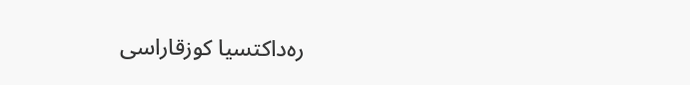رەداكتسيا كوزقاراسى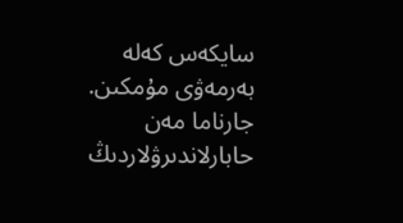سايكەس كەلە بەرمەۋى مۇمكىن. جارناما مەن حابارلاندىرۋلاردىڭ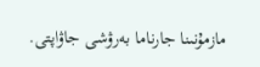مازمۇنىنا جارناما بەرۋشى جاۋاپتى.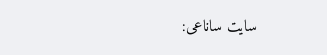سايت ساناعى: